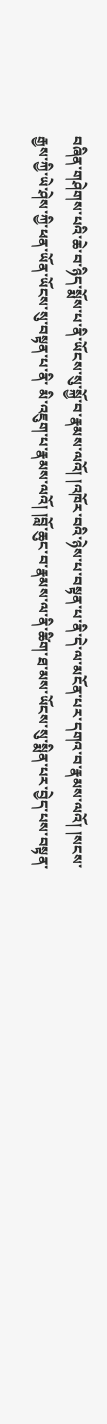བཞིན་གཤེགས་པའི་ཆེ་བ་ཉིད་སྨོས་པ་ནི་ཡོངས་སུ་སྐྱོ་བ་རྣམས་ལའོ། །འཁོར་བའི་ཉེས་པ་བསྟན་པ་ནི་དེ་ལ་མངོན་པར་དགའ་བ་རྣམས་ལའོ། །སངས་རྒྱས་ཀྱི་ཡེ་ཤེས་ཀྱི་ཕན་ཡོན་ཡོངས་སུ་བསྟན་པ་ནི་ མི་འཇུག་པ་རྣམས་ལའོ། །བློ་ཆུང་བ་རྣམས་ལ་ནི་ཚིག་ཐ་མས་ཡོངས་སུ་སྨིན་པར་བྱེད་པས་བསྟན་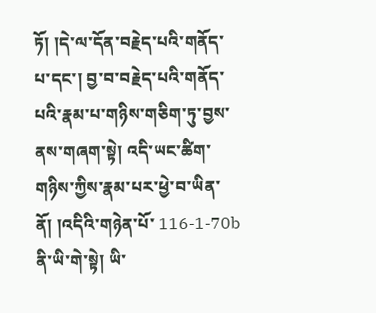ཏོ། །དེ་ལ་དོན་བརྗེད་པའི་གནོད་པ་དང་། བྱ་བ་བརྗེད་པའི་གནོད་པའི་རྣམ་པ་གཉིས་གཅིག་ཏུ་བྱས་ནས་གཞག་སྟེ། འདི་ཡང་ཚིག་གཉིས་ཀྱིས་རྣམ་པར་ཕྱེ་བ་ཡིན་ནོ། །འདིའི་གཉེན་པོ་ 116-1-70b ནི་ཡི་གེ་སྟེ། ཡི་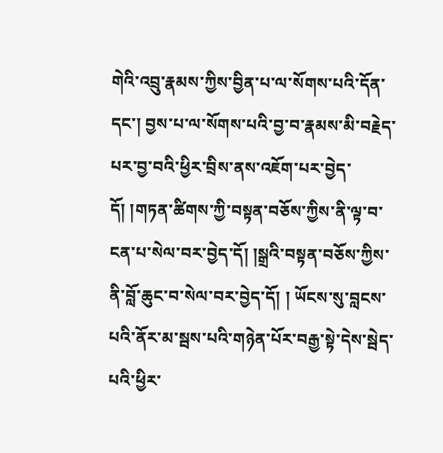གེའི་འབྲུ་རྣམས་ཀྱིས་བྱིན་པ་ལ་སོགས་པའི་དོན་དང་། བྱས་པ་ལ་སོགས་པའི་བྱ་བ་རྣམས་མི་བརྗེད་པར་བྱ་བའི་ཕྱིར་བྲིས་ནས་འཇོག་པར་བྱེད་དོ། །གཏན་ཚིགས་ཀྱི་བསྟན་བཅོས་ཀྱིས་ནི་ལྟ་བ་ངན་པ་སེལ་བར་བྱེད་དོ། །སྒྲའི་བསྟན་བཅོས་ཀྱིས་ནི་བློ་ཆུང་བ་སེལ་བར་བྱེད་དོ། ། ཡོངས་སུ་བླངས་པའི་ནོར་མ་སྦས་པའི་གཉེན་པོར་བརྒྱ་སྟེ་དེས་སྦེད་པའི་ཕྱིར་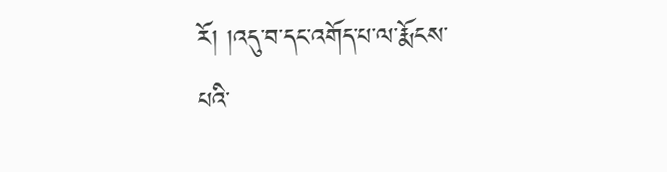རོ། །འདུ་བ་དང་འགོད་པ་ལ་རྨོངས་པའི་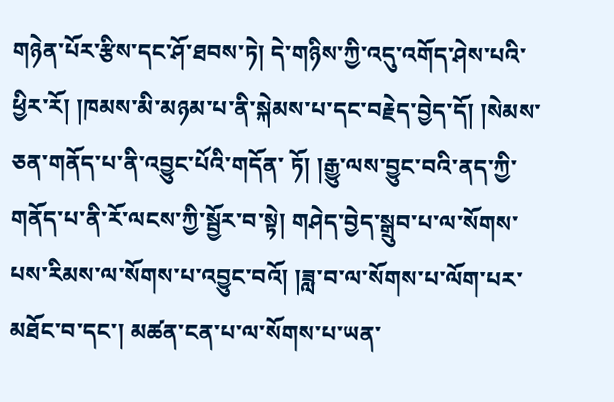གཉེན་པོར་རྩིས་དང་ཤོ་ཐབས་ཏེ། དེ་གཉིས་ཀྱི་འདུ་འགོད་ཤེས་པའི་ཕྱིར་རོ། །ཁམས་མི་མཉམ་པ་ནི་སྐེམས་པ་དང་བརྗེད་བྱེད་དོ། །སེམས་ཅན་གནོད་པ་ནི་འབྱུང་པོའི་གདོན་ ཏོ། །རྒྱུ་ལས་བྱུང་བའི་ནད་ཀྱི་གནོད་པ་ནི་རོ་ལངས་ཀྱི་སྦྱོར་བ་སྟེ། གཤེད་བྱེད་སྒྲུབ་པ་ལ་སོགས་པས་རིམས་ལ་སོགས་པ་འབྱུང་བའོ། །ཟླ་བ་ལ་སོགས་པ་ལོག་པར་མཐོང་བ་དང་། མཚན་ངན་པ་ལ་སོགས་པ་ཡན་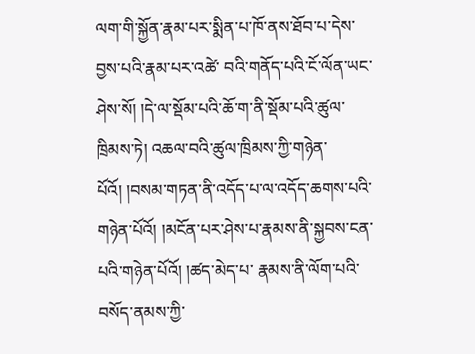ལག་གི་སྐྱོན་རྣམ་པར་སྨིན་པ་ཁོ་ནས་ཐོབ་པ་དེས་བྱས་པའི་རྣམ་པར་འཚེ་ བའི་གནོད་པའི་ངོ་ལོན་ཡང་ཤེས་སོ། །དེ་ལ་སྡོམ་པའི་ཆོ་ག་ནི་སྡོམ་པའི་ཚུལ་ཁྲིམས་ཏེ། འཆལ་བའི་ཚུལ་ཁྲིམས་ཀྱི་གཉེན་པོའོ། །བསམ་གཏན་ནི་འདོད་པ་ལ་འདོད་ཆགས་པའི་གཉེན་པོའོ། །མངོན་པར་ཤེས་པ་རྣམས་ནི་སྐྱབས་ངན་པའི་གཉེན་པོའོ། །ཚད་མེད་པ་ རྣམས་ནི་ལོག་པའི་བསོད་ནམས་ཀྱི་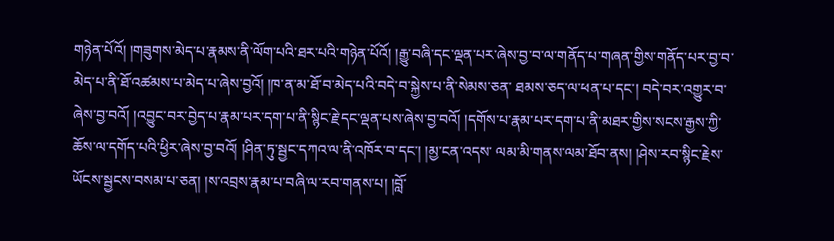གཉེན་པོའོ། །གཟུགས་མེད་པ་རྣམས་ནི་ལོག་པའི་ཐར་པའི་གཉེན་པོའོ། །རྒྱུ་བཞི་དང་ལྡན་པར་ཞེས་བྱ་བ་ལ་གནོད་པ་གཞན་གྱིས་གནོད་པར་བྱ་བ་མེད་པ་ནི་ཐོ་འཚམས་པ་མེད་པ་ཞེས་བྱའོ། །ཁ་ན་མ་ཐོ་བ་མེད་པའི་བདེ་བ་སྐྱེས་པ་ནི་སེམས་ཅན་ ཐམས་ཅད་ལ་ཕན་པ་དང་། བདེ་བར་འགྱུར་བ་ཞེས་བྱ་བའོ། །འབྱུང་བར་བྱེད་པ་རྣམ་པར་དག་པ་ནི་སྙིང་རྗེ་དང་ལྡན་པས་ཞེས་བྱ་བའོ། །དགོས་པ་རྣམ་པར་དག་པ་ནི་མཐར་གྱིས་སངས་རྒྱས་ཀྱི་ཆོས་ལ་དགོད་པའི་ཕྱིར་ཞེས་བྱ་བའོ། །ཤིན་ཏུ་སྦྱང་དཀའ་ལ་ནི་འཁོར་བ་དང་། །མྱ་ངན་འདས་ ལམ་མི་གནས་ལམ་ཐོབ་ནས། །ཤེས་རབ་སྙིང་རྗེས་ཡོངས་སྦྱངས་བསམ་པ་ཅན། །ས་འབྲས་རྣམ་པ་བཞི་ལ་རབ་གནས་པ། །བློ་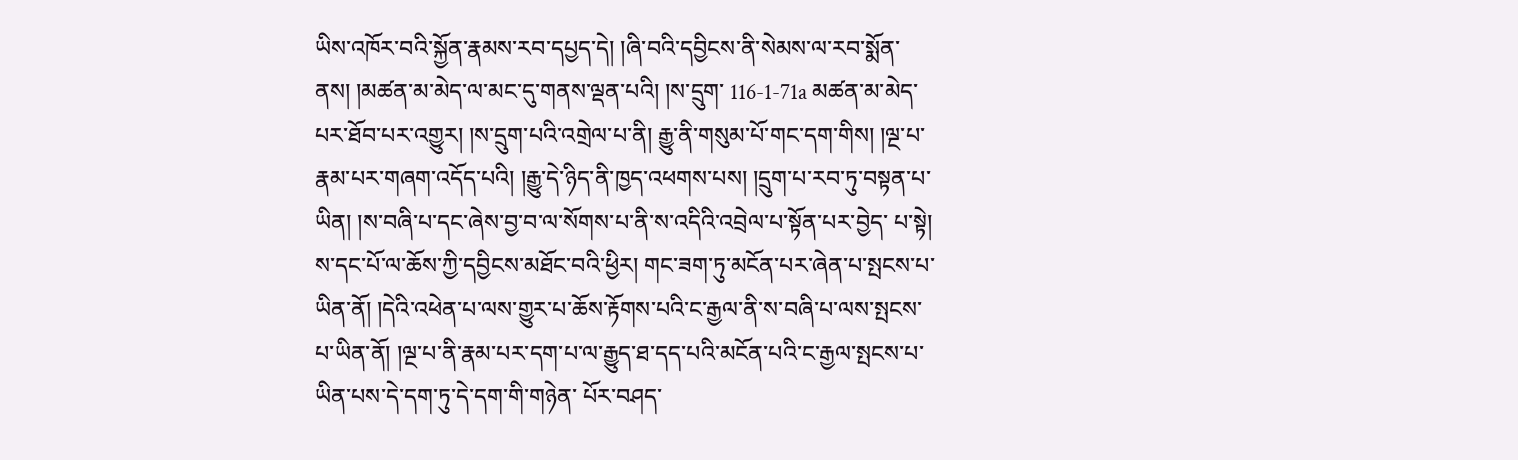ཡིས་འཁོར་བའི་སྐྱོན་རྣམས་རབ་དཔྱད་དེ། །ཞི་བའི་དབྱིངས་ནི་སེམས་ལ་རབ་སྨོན་ནས། །མཚན་མ་མེད་ལ་མང་དུ་གནས་ལྡན་པའི། །ས་དྲུག་ 116-1-71a མཚན་མ་མེད་པར་ཐོབ་པར་འགྱུར། །ས་དྲུག་པའི་འགྲེལ་པ་ནི། རྒྱུ་ནི་གསུམ་པོ་གང་དག་གིས། །ལྔ་པ་རྣམ་པར་གཞག་འདོད་པའི། །རྒྱུ་དེ་ཉིད་ནི་ཁྱད་འཕགས་པས། །དྲུག་པ་རབ་ཏུ་བསྟན་པ་ཡིན། །ས་བཞི་པ་དང་ཞེས་བྱ་བ་ལ་སོགས་པ་ནི་ས་འདིའི་འབྲེལ་པ་སྟོན་པར་བྱེད་ པ་སྟེ། ས་དང་པོ་ལ་ཆོས་ཀྱི་དབྱིངས་མཐོང་བའི་ཕྱིར། གང་ཟག་ཏུ་མངོན་པར་ཞེན་པ་སྤངས་པ་ཡིན་ནོ། །དེའི་འཕེན་པ་ལས་གྱུར་པ་ཆོས་རྟོགས་པའི་ང་རྒྱལ་ནི་ས་བཞི་པ་ལས་སྤངས་པ་ཡིན་ནོ། །ལྔ་པ་ནི་རྣམ་པར་དག་པ་ལ་རྒྱུད་ཐ་དད་པའི་མངོན་པའི་ང་རྒྱལ་སྤངས་པ་ཡིན་པས་དེ་དག་ཏུ་དེ་དག་གི་གཉེན་ པོར་བཤད་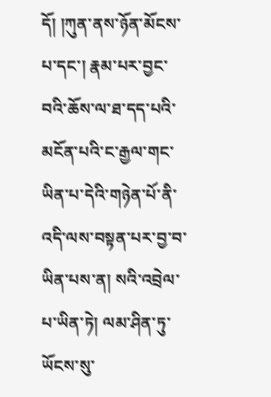དོ། །ཀུན་ནས་ཉོན་མོངས་པ་དང་། རྣམ་པར་བྱང་བའི་ཆོས་ལ་ཐ་དད་པའི་མངོན་པའི་ང་རྒྱལ་གང་ཡིན་པ་དེའི་གཉེན་པོ་ནི་འདི་ལས་བསྟན་པར་བྱ་བ་ཡིན་པས་ན། སའི་འབྲེལ་པ་ཡིན་ཏེ། ལམ་ཤིན་ཏུ་ཡོངས་སུ་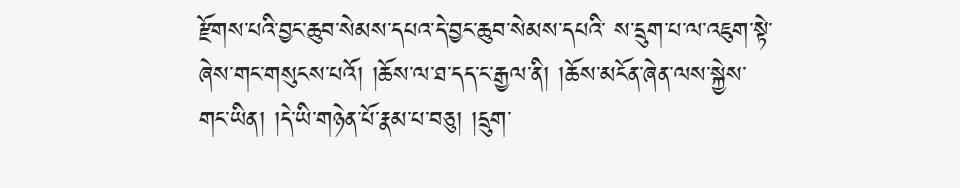རྫོགས་པའི་བྱང་ཆུབ་སེམས་དཔའ་དེ་བྱང་ཆུབ་སེམས་དཔའི་ ས་དྲུག་པ་ལ་འཇུག་སྟེ་ཞེས་གང་གསུངས་པའོ། །ཆོས་ལ་ཐ་དད་ང་རྒྱལ་ནི། །ཆོས་མངོན་ཞེན་ལས་སྐྱེས་གང་ཡིན། །དེ་ཡི་གཉེན་པོ་རྣམ་པ་བཅུ། །དྲུག་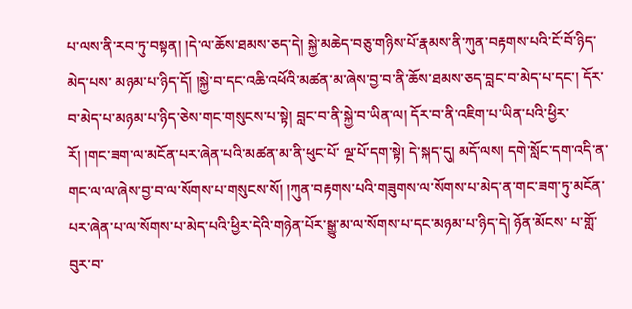པ་ལས་ནི་རབ་ཏུ་བསྟན། །དེ་ལ་ཆོས་ཐམས་ཅད་དེ། སྐྱེ་མཆེད་བཅུ་གཉིས་པོ་རྣམས་ནི་ཀུན་བརྟགས་པའི་ངོ་བོ་ཉིད་མེད་པས་ མཉམ་པ་ཉིད་དོ། །སྐྱེ་བ་དང་འཆི་འཕོའི་མཚན་མ་ཞེས་བྱ་བ་ནི་ཆོས་ཐམས་ཅད་བླང་བ་མེད་པ་དང་། དོར་བ་མེད་པ་མཉམ་པ་ཉིད་ཅེས་གང་གསུངས་པ་སྟེ། བླང་བ་ནི་སྐྱེ་བ་ཡིན་ལ། དོར་བ་ནི་འཇིག་པ་ཡིན་པའི་ཕྱིར་རོ། །གང་ཟག་ལ་མངོན་པར་ཞེན་པའི་མཚན་མ་ནི་ཕུང་པོ་ ལྔ་པོ་དག་སྟེ། དེ་སྐད་དུ། མདོ་ལས། དགེ་སློང་དག་འདི་ན་གང་ལ་ལ་ཞེས་བྱ་བ་ལ་སོགས་པ་གསུངས་སོ། །ཀུན་བརྟགས་པའི་གཟུགས་ལ་སོགས་པ་མེད་ན་གང་ཟག་ཏུ་མངོན་པར་ཞེན་པ་ལ་སོགས་པ་མེད་པའི་ཕྱིར་དེའི་གཉེན་པོར་སྒྱུ་མ་ལ་སོགས་པ་དང་མཉམ་པ་ཉིད་དེ། ཉོན་མོངས་ པ་གློ་བུར་བ་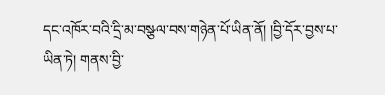དང་འཁོར་བའི་དྲི་མ་བསྩལ་བས་གཉེན་པོ་ཡིན་ནོ། །བྱི་དོར་བྱས་པ་ཡིན་ཏེ། གནས་བྱི་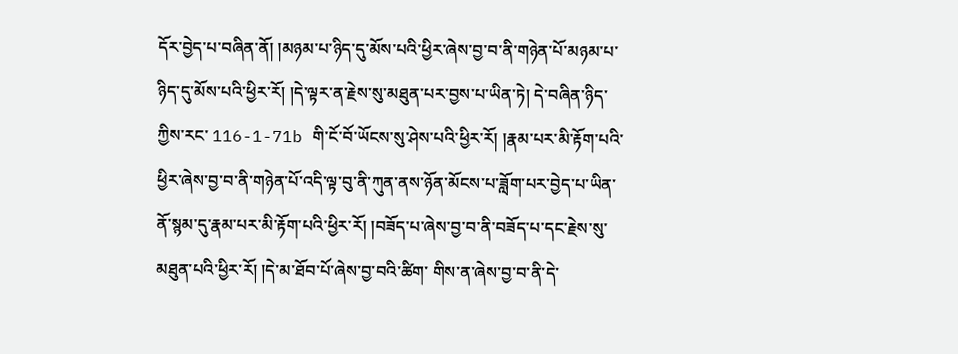དོར་བྱེད་པ་བཞིན་ནོ། །མཉམ་པ་ཉིད་དུ་མོས་པའི་ཕྱིར་ཞེས་བྱ་བ་ནི་གཉེན་པོ་མཉམ་པ་ཉིད་དུ་མོས་པའི་ཕྱིར་རོ། །དེ་ལྟར་ན་རྗེས་སུ་མཐུན་པར་བྱས་པ་ཡིན་ཏེ། དེ་བཞིན་ཉིད་ཀྱིས་རང་ 116-1-71b གི་ངོ་བོ་ཡོངས་སུ་ཤེས་པའི་ཕྱིར་རོ། །རྣམ་པར་མི་རྟོག་པའི་ཕྱིར་ཞེས་བྱ་བ་ནི་གཉེན་པོ་འདི་ལྟ་བུ་ནི་ཀུན་ནས་ཉོན་མོངས་པ་ཟློག་པར་བྱེད་པ་ཡིན་ནོ་སྙམ་དུ་རྣམ་པར་མི་རྟོག་པའི་ཕྱིར་རོ། །བཟོད་པ་ཞེས་བྱ་བ་ནི་བཟོད་པ་དང་རྗེས་སུ་མཐུན་པའི་ཕྱིར་རོ། །དེ་མ་ཐོབ་པོ་ཞེས་བྱ་བའི་ཚིག་ གིས་ན་ཞེས་བྱ་བ་ནི་དེ་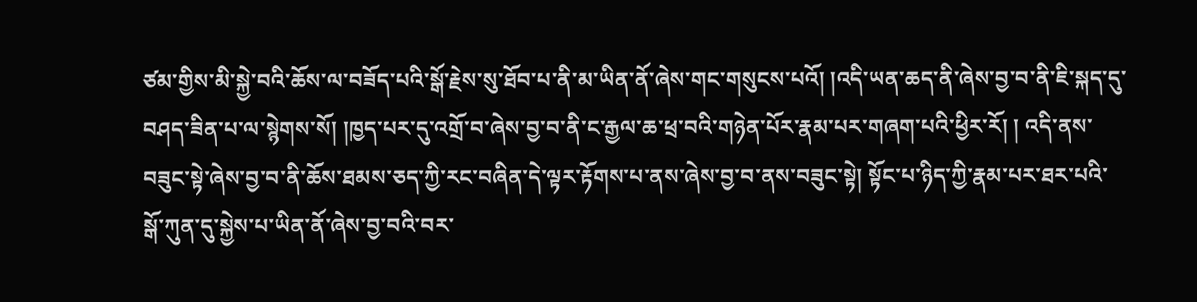ཙམ་གྱིས་མི་སྐྱེ་བའི་ཆོས་ལ་བཟོད་པའི་སྒོ་རྗེས་སུ་ཐོབ་པ་ནི་མ་ཡིན་ནོ་ཞེས་གང་གསུངས་པའོ། །འདི་ཡན་ཆད་ནི་ཞེས་བྱ་བ་ནི་ཇི་སྐད་དུ་བཤད་ཟིན་པ་ལ་སྙེགས་སོ། །ཁྱད་པར་དུ་འགྲོ་བ་ཞེས་བྱ་བ་ནི་ང་རྒྱལ་ཆ་ཕྲ་བའི་གཉེན་པོར་རྣམ་པར་གཞག་པའི་ཕྱིར་རོ། ། འདི་ནས་བཟུང་སྟེ་ཞེས་བྱ་བ་ནི་ཆོས་ཐམས་ཅད་ཀྱི་རང་བཞིན་དེ་ལྟར་རྟོགས་པ་ནས་ཞེས་བྱ་བ་ནས་བཟུང་སྟེ། སྟོང་པ་ཉིད་ཀྱི་རྣམ་པར་ཐར་པའི་སྒོ་ཀུན་དུ་སྐྱེས་པ་ཡིན་ནོ་ཞེས་བྱ་བའི་བར་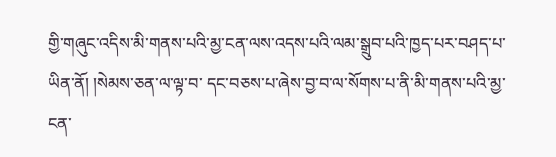གྱི་གཞུང་འདིས་མི་གནས་པའི་མྱ་ངན་ལས་འདས་པའི་ལམ་སྒྲུབ་པའི་ཁྱད་པར་བཤད་པ་ཡིན་ནོ། །སེམས་ཅན་ལ་ལྟ་བ་ དང་བཅས་པ་ཞེས་བྱ་བ་ལ་སོགས་པ་ནི་མི་གནས་པའི་མྱ་ངན་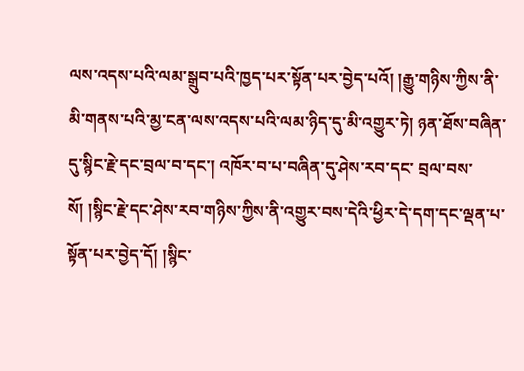ལས་འདས་པའི་ལམ་སྒྲུབ་པའི་ཁྱད་པར་སྟོན་པར་བྱེད་པའོ། །རྒྱུ་གཉིས་ཀྱིས་ནི་མི་གནས་པའི་མྱ་ངན་ལས་འདས་པའི་ལམ་ཉིད་དུ་མི་འགྱུར་ཏེ། ཉན་ཐོས་བཞིན་དུ་སྙིང་རྗེ་དང་བྲལ་བ་དང་། འཁོར་བ་པ་བཞིན་དུ་ཤེས་རབ་དང་ བྲལ་བས་སོ། །སྙིང་རྗེ་དང་ཤེས་རབ་གཉིས་ཀྱིས་ནི་འགྱུར་བས་དེའི་ཕྱིར་དེ་དག་དང་ལྡན་པ་སྟོན་པར་བྱེད་དོ། །སྙིང་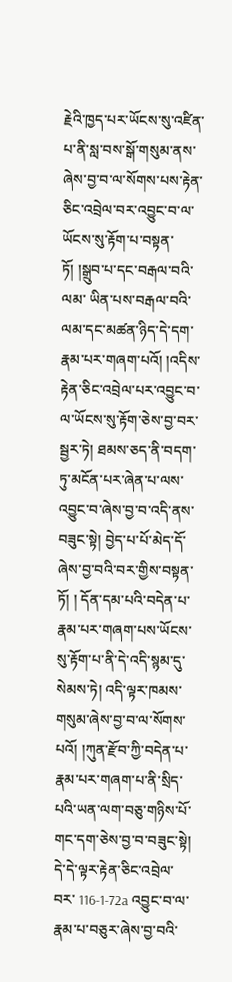རྗེའི་ཁྱད་པར་ཡོངས་སུ་འཛིན་པ་ནི་སླ་བས་སྒོ་གསུམ་ནས་ཞེས་བྱ་བ་ལ་སོགས་པས་རྟེན་ཅིང་འབྲེལ་བར་འབྱུང་བ་ལ་ཡོངས་སུ་རྟོག་པ་བསྟན་ཏོ། །སྒྲུབ་པ་དང་བརྒལ་བའི་ལམ་ ཡིན་པས་བརྒལ་བའི་ལམ་དང་མཚན་ཉིད་དེ་དག་རྣམ་པར་གཞག་པའོ། །འདིས་རྟེན་ཅིང་འབྲེལ་པར་འབྱུང་བ་ལ་ཡོངས་སུ་རྟོག་ཅེས་བྱ་བར་སྦྱར་ཏེ། ཐམས་ཅད་ནི་བདག་ཏུ་མངོན་པར་ཞེན་པ་ལས་འབྱུང་བ་ཞེས་བྱ་བ་འདི་ནས་བཟུང་སྟེ། བྱེད་པ་པོ་མེད་དོ་ཞེས་བྱ་བའི་བར་གྱིས་བསྟན་ཏོ། ། དོན་དམ་པའི་བདེན་པ་རྣམ་པར་གཞག་པས་ཡོངས་སུ་རྟོག་པ་ནི་དེ་འདི་སྙམ་དུ་སེམས་ཏེ། འདི་ལྟར་ཁམས་གསུམ་ཞེས་བྱ་བ་ལ་སོགས་པའོ། །ཀུན་རྫོབ་ཀྱི་བདེན་པ་རྣམ་པར་གཞག་པ་ནི་སྲིད་པའི་ཡན་ལག་བཅུ་གཉིས་པོ་གང་དག་ཅེས་བྱ་བ་བཟུང་སྟེ། དེ་དེ་ལྟར་རྟེན་ཅིང་འབྲེལ་བར་ 116-1-72a འབྱུང་བ་ལ་རྣམ་པ་བཅུར་ཞེས་བྱ་བའི་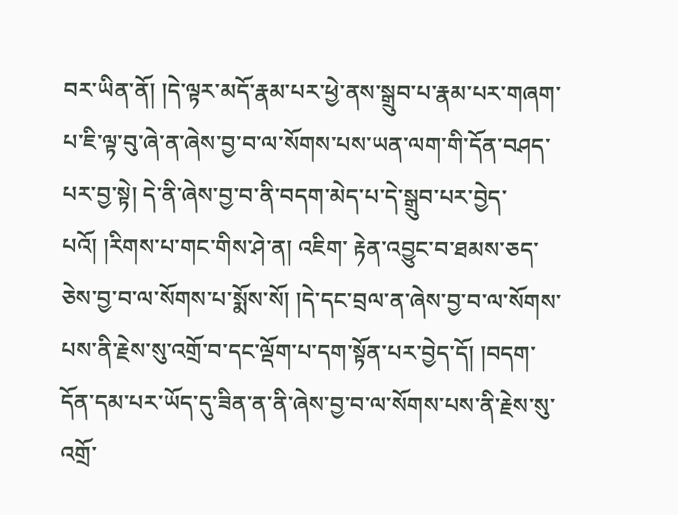བར་ཡིན་ནོ། །དེ་ལྟར་མདོ་རྣམ་པར་ཕྱེ་ནས་སྒྲུབ་པ་རྣམ་པར་གཞག་པ་ཇི་ལྟ་བུ་ཞེ་ན་ཞེས་བྱ་བ་ལ་སོགས་པས་ཡན་ལག་གི་དོན་བཤད་པར་བྱ་སྟེ། དེ་ནི་ཞེས་བྱ་བ་ནི་བདག་མེད་པ་དེ་སྒྲུབ་པར་བྱེད་པའོ། །རིགས་པ་གང་གིས་ཤེ་ན། འཇིག་ རྟེན་འབྱུང་བ་ཐམས་ཅད་ཅེས་བྱ་བ་ལ་སོགས་པ་སྨོས་སོ། །དེ་དང་བྲལ་ན་ཞེས་བྱ་བ་ལ་སོགས་པས་ནི་རྗེས་སུ་འགྲོ་བ་དང་ལྡོག་པ་དག་སྟོན་པར་བྱེད་དོ། །བདག་དོན་དམ་པར་ཡོད་དུ་ཟིན་ན་ནི་ཞེས་བྱ་བ་ལ་སོགས་པས་ནི་རྗེས་སུ་འགྲོ་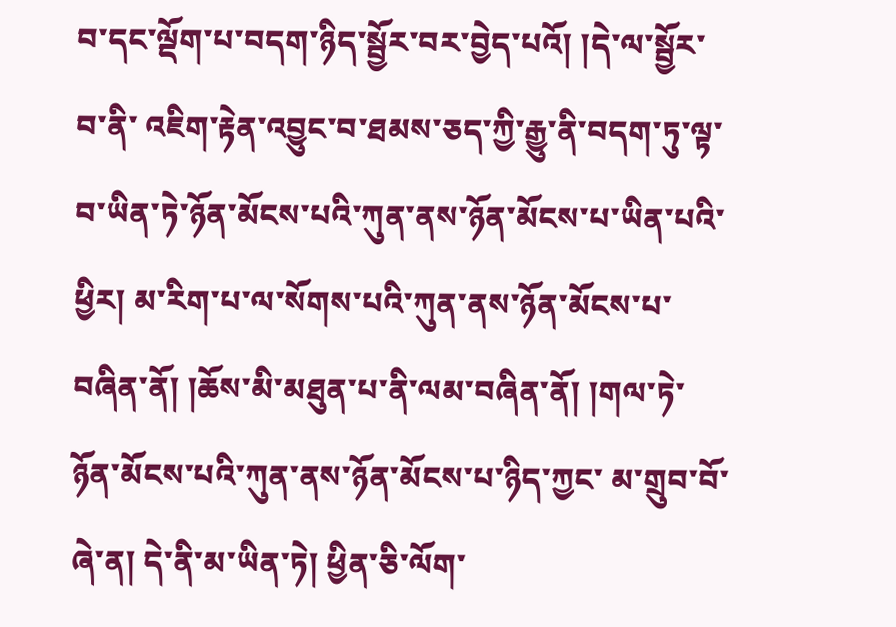བ་དང་ལྡོག་པ་བདག་ཉིད་སྦྱོར་བར་བྱེད་པའོ། །དེ་ལ་སྦྱོར་བ་ནི་ འཇིག་རྟེན་འབྱུང་བ་ཐམས་ཅད་ཀྱི་རྒྱུ་ནི་བདག་ཏུ་ལྟ་བ་ཡིན་ཏེ་ཉོན་མོངས་པའི་ཀུན་ནས་ཉོན་མོངས་པ་ཡིན་པའི་ཕྱིར། མ་རིག་པ་ལ་སོགས་པའི་ཀུན་ནས་ཉོན་མོངས་པ་བཞིན་ནོ། །ཆོས་མི་མཐུན་པ་ནི་ལམ་བཞིན་ནོ། །གལ་ཏེ་ཉོན་མོངས་པའི་ཀུན་ནས་ཉོན་མོངས་པ་ཉིད་ཀྱང་ མ་གྲུབ་བོ་ཞེ་ན། དེ་ནི་མ་ཡིན་ཏེ། ཕྱིན་ཅི་ལོག་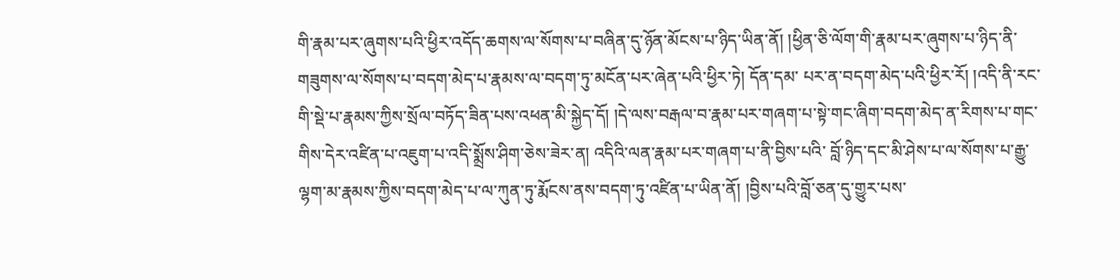གི་རྣམ་པར་ཞུགས་པའི་ཕྱིར་འདོད་ཆགས་ལ་སོགས་པ་བཞིན་དུ་ཉོན་མོངས་པ་ཉིད་ཡིན་ནོ། །ཕྱིན་ཅི་ལོག་གི་རྣམ་པར་ཞུགས་པ་ཉིད་ནི་གཟུགས་ལ་སོགས་པ་བདག་མེད་པ་རྣམས་ལ་བདག་ཏུ་མངོན་པར་ཞེན་པའི་ཕྱིར་ཏེ། དོན་དམ་ པར་ན་བདག་མེད་པའི་ཕྱིར་རོ། །འདི་ནི་རང་གི་སྡེ་པ་རྣམས་ཀྱིས་སྲོལ་བཏོད་ཟིན་པས་འཕན་མི་སྐྱེད་དོ། །དེ་ལས་བརྒལ་བ་རྣམ་པར་གཞག་པ་སྟེ་གང་ཞིག་བདག་མེད་ན་རིགས་པ་གང་གིས་དེར་འཛིན་པ་འཇུག་པ་འདི་སྨྲོས་ཤིག་ཅེས་ཟེར་ན། འདིའི་ལན་རྣམ་པར་གཞག་པ་ནི་བྱིས་པའི་ བློ་ཉིད་དང་མི་ཤེས་པ་ལ་སོགས་པ་རྒྱུ་ལྷག་མ་རྣམས་ཀྱིས་བདག་མེད་པ་ལ་ཀུན་ཏུ་རྨོངས་ནས་བདག་ཏུ་འཛིན་པ་ཡིན་ནོ། །བྱིས་པའི་བློ་ཅན་དུ་གྱུར་པས་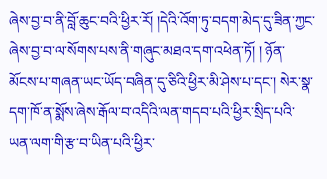ཞེས་བྱ་བ་ནི་བློ་ཆུང་བའི་ཕྱིར་རོ། །དེའི་འོག་ཏུ་བདག་མེད་དུ་ཟིན་ཀྱང་ཞེས་བྱ་བ་ལ་སོགས་པས་ནི་གཞུང་མཐའ་དག་འཕེན་ཏོ། ། ཉོན་མོངས་པ་གཞན་ཡང་ཡོད་བཞིན་དུ་ཅིའི་ཕྱིར་མི་ཤེས་པ་དང་། སེར་སྣ་དག་ཁོ་ན་སྨོས་ཞེས་རྒོལ་བ་འདིའི་ལན་གདབ་པའི་ཕྱིར་སྲིད་པའི་ཡན་ལག་གི་རྩ་བ་ཡིན་པའི་ཕྱིར་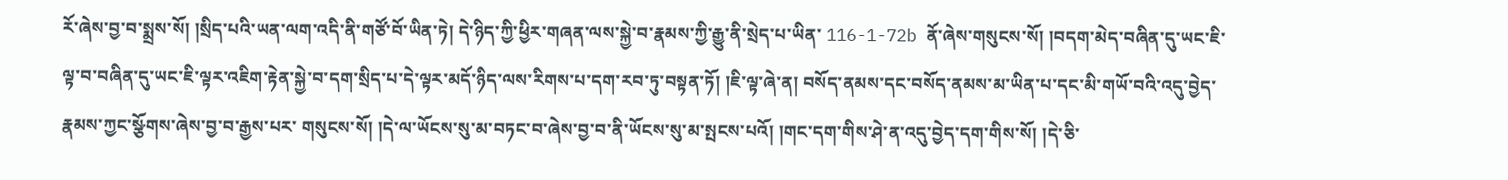རོ་ཞེས་བྱ་བ་སྨྲས་སོ། །སྲིད་པའི་ཡན་ལག་འདི་ནི་གཙོ་བོ་ཡིན་ཏེ། དེ་ཉིད་ཀྱི་ཕྱིར་གཞན་ལས་སྐྱེ་བ་རྣམས་ཀྱི་རྒྱུ་ནི་སྲེད་པ་ཡིན་ 116-1-72b ནོ་ཞེས་གསུངས་སོ། །བདག་མེད་བཞིན་དུ་ཡང་ཇི་ལྟ་བ་བཞིན་དུ་ཡང་ཇི་ལྟར་འཇིག་རྟེན་སྐྱེ་བ་དག་སྲིད་པ་དེ་ལྟར་མདོ་ཉིད་ལས་རིགས་པ་དག་རབ་ཏུ་བསྟན་ཏོ། །ཇི་ལྟ་ཞེ་ན། བསོད་ནམས་དང་བསོད་ནམས་མ་ཡིན་པ་དང་མི་གཡོ་བའི་འདུ་བྱེད་རྣམས་ཀྱང་སྩོགས་ཞེས་བྱ་བ་རྒྱས་པར་ གསུངས་སོ། །དེ་ལ་ཡོངས་སུ་མ་བཏང་བ་ཞེས་བྱ་བ་ནི་ཡོངས་སུ་མ་སྤངས་པའོ། །གང་དག་གིས་ཤེ་ན་འདུ་བྱེད་དག་གིས་སོ། །དེ་ཅི་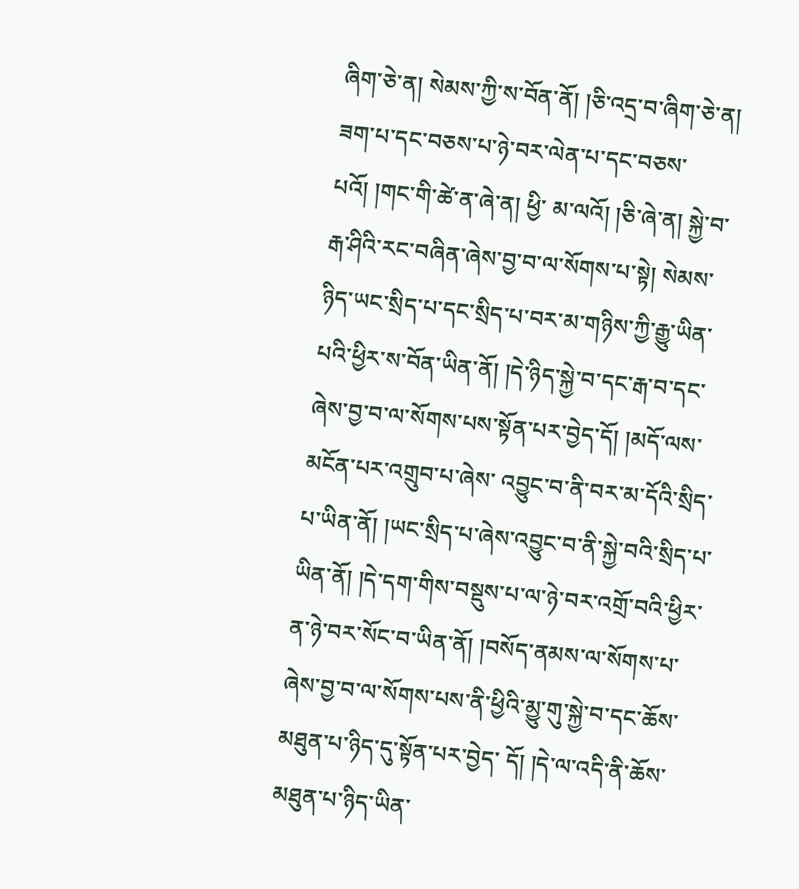ཞིག་ཅེ་ན། སེམས་ཀྱི་ས་བོན་ནོ། །ཅི་འདྲ་བ་ཞིག་ཅེ་ན། ཟག་པ་དང་བཅས་པ་ཉེ་བར་ལེན་པ་དང་བཅས་པའོ། །གང་གི་ཚེ་ན་ཞེ་ན། ཕྱི་ མ་ལའོ། །ཅི་ཞེ་ན། སྐྱེ་བ་རྒ་ཤིའི་རང་བཞིན་ཞེས་བྱ་བ་ལ་སོགས་པ་སྟེ། སེམས་ཉིད་ཡང་སྲིད་པ་དང་སྲིད་པ་བར་མ་གཉིས་ཀྱི་རྒྱུ་ཡིན་པའི་ཕྱིར་ས་བོན་ཡིན་ནོ། །དེ་ཉིད་སྐྱེ་བ་དང་རྒ་བ་དང་ཞེས་བྱ་བ་ལ་སོགས་པས་སྟོན་པར་བྱེད་དོ། །མདོ་ལས་མངོན་པར་འགྲུབ་པ་ཞེས་ འབྱུང་བ་ནི་བར་མ་དོའི་སྲིད་པ་ཡིན་ནོ། །ཡང་སྲིད་པ་ཞེས་འབྱུང་བ་ནི་སྐྱེ་བའི་སྲིད་པ་ཡིན་ནོ། །དེ་དག་གིས་བསྡུས་པ་ལ་ཉེ་བར་འགྲོ་བའི་ཕྱིར་ན་ཉེ་བར་སོང་བ་ཡིན་ནོ། །བསོད་ནམས་ལ་སོགས་པ་ཞེས་བྱ་བ་ལ་སོགས་པས་ནི་ཕྱིའི་མྱུ་གུ་སྐྱེ་བ་དང་ཆོས་མཐུན་པ་ཉིད་དུ་སྟོན་པར་བྱེད་ དོ། །དེ་ལ་འདི་ནི་ཆོས་མཐུན་པ་ཉིད་ཡིན་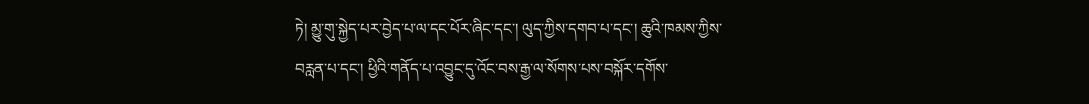ཏེ། མྱུ་གུ་སྐྱེད་པར་བྱེད་པ་ལ་དང་པོར་ཞིང་དང་། ལུད་ཀྱིས་དགབ་པ་དང་། ཆུའི་ཁམས་ཀྱིས་བརླན་པ་དང་། ཕྱིའི་གནོད་པ་འབྱུང་དུ་འོང་བས་རྒྱ་ལ་སོགས་པས་བསྐོར་དགོས་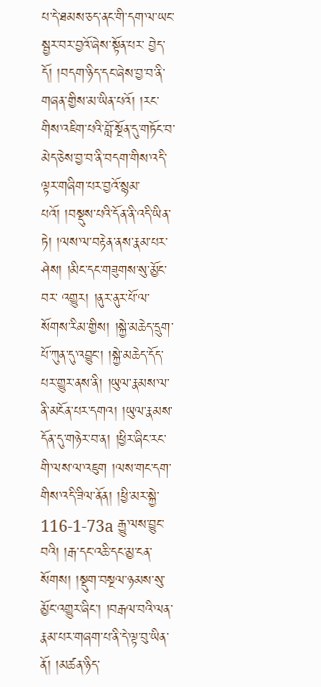པ་དེ་ཐམས་ཅད་ནང་གི་དག་ལ་ཡང་སྦྱར་བར་བྱའོ་ཞེས་སྟོན་པར་ བྱེད་དོ། །བདག་ཉིད་དང་ཞེས་བྱ་བ་ནི་གཞན་གྱིས་མ་ཡིན་པའོ། །རང་གིས་འཇིག་པའི་བློ་སྔོན་དུ་གཏོང་བ་མེད་ཅེས་བྱ་བ་ནི་བདག་གིས་འདི་ལྟར་གཞིག་པར་བྱའོ་སྙམ་པའོ། །བསྡུས་པའི་དོན་ནི་འདི་ཡིན་ཏེ། །ལས་ལ་བརྟེན་ནས་རྣམ་པར་ཤེས། །མིང་དང་གཟུགས་སུ་མྱོང་བར་ འགྱུར། །ནུར་ནུར་པོ་ལ་སོགས་རིམ་གྱིས། །སྐྱེ་མཆེད་དྲུག་པོ་ཀུན་དུ་འབྱུང་། །སྐྱེ་མཆེད་དོད་པར་གྱུར་ནས་ནི། །ཡུལ་རྣམས་ལ་ནི་མངོན་པར་དགའ། །ཡུལ་རྣམས་དོན་དུ་གཉེར་བ་ན། །ཕྱིར་ཞིང་རང་གི་ལས་ལ་འཇུག །ལས་གང་དག་གིས་འདི་ཟིལ་ནོན། །ཕྱི་མར་སྐྱེ་ 116-1-73a རྒྱུ་ལས་བྱུང་བའི། །རྒ་དང་འཆི་དང་མྱ་ངན་སོགས། །སྡུག་བསྔལ་ཉམས་སུ་མྱོང་འགྱུར་ཞིང་། །བརྒལ་བའི་ལན་རྣམ་པར་གཞག་པ་ནི་དེ་ལྟ་བུ་ཡིན་ནོ། །མཚན་ཉིད་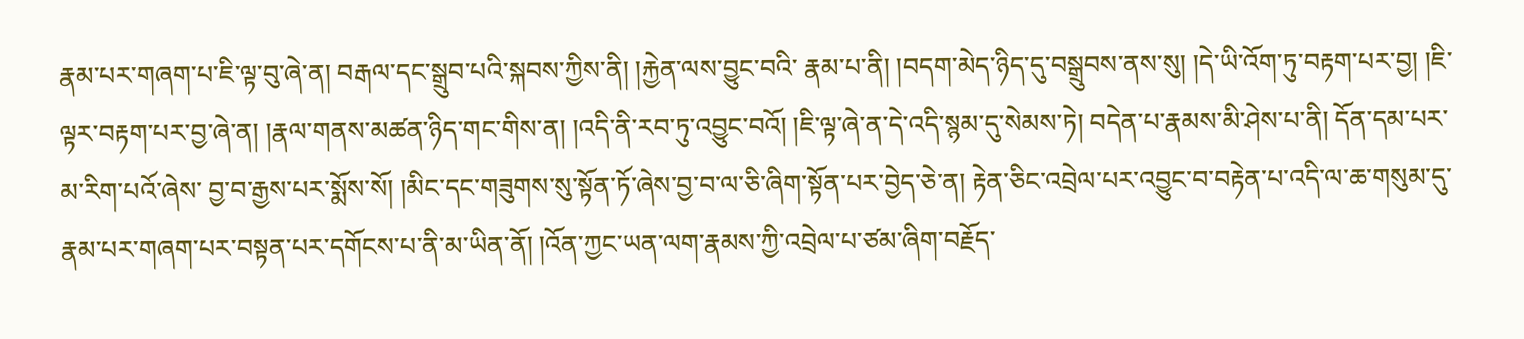རྣམ་པར་གཞག་པ་ཇི་ལྟ་བུ་ཞེ་ན། བརྒལ་དང་སྒྲུབ་པའི་སྐབས་ཀྱིས་ནི། །རྐྱེན་ལས་བྱུང་བའི་ རྣམ་པ་ནི། །བདག་མེད་ཉིད་དུ་བསྒྲུབས་ནས་སུ། །དེ་ཡི་འོག་ཏུ་བརྟག་པར་བྱ། །ཇི་ལྟར་བརྟག་པར་བྱ་ཞེ་ན། །རྣལ་གནས་མཚན་ཉིད་གང་གིས་ན། །འདི་ནི་རབ་ཏུ་འབྱུང་བའོ། །ཇི་ལྟ་ཞེ་ན་དེ་འདི་སྙམ་དུ་སེམས་ཏེ། བདེན་པ་རྣམས་མི་ཤེས་པ་ནི། དོན་དམ་པར་མ་རིག་པའོ་ཞེས་ བྱ་བ་རྒྱས་པར་སྨོས་སོ། །མིང་དང་གཟུགས་སུ་སྟོན་ཏོ་ཞེས་བྱ་བ་ལ་ཅི་ཞིག་སྟོན་པར་བྱེད་ཅེ་ན། རྟེན་ཅིང་འབྲེལ་པར་འབྱུང་བ་བརྟེན་པ་འདི་ལ་ཆ་གསུམ་དུ་རྣམ་པར་གཞག་པར་བསྟན་པར་དགོངས་པ་ནི་མ་ཡིན་ནོ། །འོན་ཀྱང་ཡན་ལག་རྣམས་ཀྱི་འབྲེལ་པ་ཙམ་ཞིག་བརྗོད་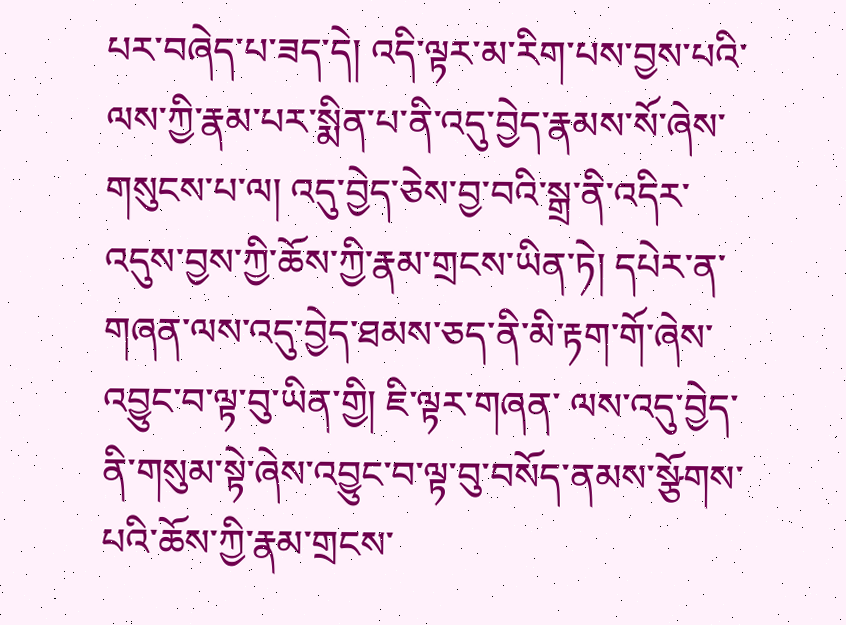པར་བཞེད་པ་ཟད་དེ། འདི་ལྟར་མ་རིག་པས་བྱས་པའི་ལས་ཀྱི་རྣམ་པར་སྨིན་པ་ནི་འདུ་བྱེད་རྣམས་སོ་ཞེས་གསུངས་པ་ལ། འདུ་བྱེད་ཅེས་བྱ་བའི་སྒྲ་ནི་འདིར་འདུས་བྱས་ཀྱི་ཆོས་ཀྱི་རྣམ་གྲངས་ཡིན་ཏེ། དཔེར་ན་གཞན་ལས་འདུ་བྱེད་ཐམས་ཅད་ནི་མི་རྟག་གོ་ཞེས་འབྱུང་བ་ལྟ་བུ་ཡིན་གྱི། ཇི་ལྟར་གཞན་ ལས་འདུ་བྱེད་ནི་གསུམ་སྟེ་ཞེས་འབྱུང་བ་ལྟ་བུ་བསོད་ནམས་སྩོགས་པའི་ཆོས་ཀྱི་རྣམ་གྲངས་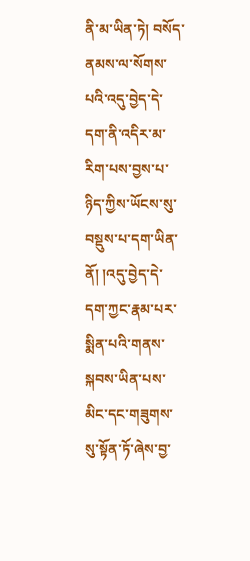ནི་མ་ཡིན་ཏེ། བསོད་ནམས་ལ་སོགས་པའི་འདུ་བྱེད་དེ་དག་ནི་འདིར་མ་རིག་པས་བྱས་པ་ཉིད་ཀྱིས་ཡོངས་སུ་བསྡུས་པ་དག་ཡིན་ནོ། །འདུ་བྱེད་དེ་དག་ཀྱང་རྣམ་པར་སྨིན་པའི་གནས་ སྐབས་ཡིན་པས་མིང་དང་གཟུགས་སུ་སྟོན་ཏོ་ཞེས་བྱ་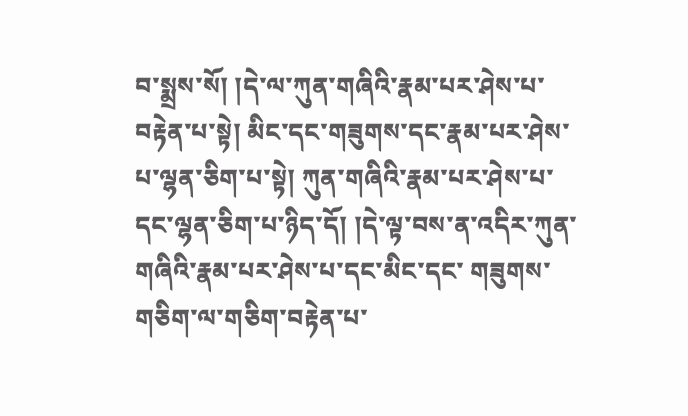བ་སྨྲས་སོ། །དེ་ལ་ཀུན་གཞིའི་རྣམ་པར་ཤེས་པ་བརྟེན་པ་སྟེ། མིང་དང་གཟུགས་དང་རྣམ་པར་ཤེས་པ་ལྷན་ཅིག་པ་སྟེ། ཀུན་གཞིའི་རྣམ་པར་ཤེས་པ་དང་ལྷན་ཅིག་པ་ཉིད་དོ། །དེ་ལྟ་བས་ན་འདིར་ཀུན་གཞིའི་རྣམ་པར་ཤེས་པ་དང་མིང་དང་ གཟུགས་གཅིག་ལ་གཅིག་བརྟེན་པ་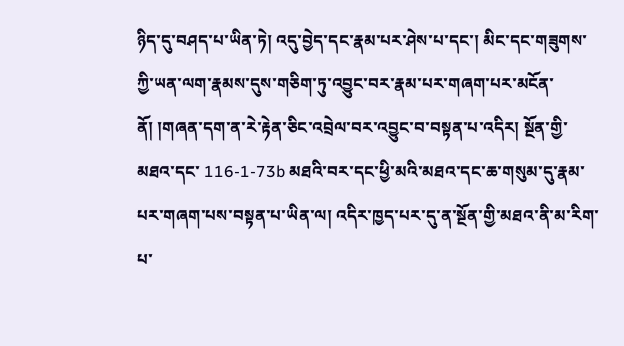ཉིད་དུ་བཤད་པ་ཡིན་ཏེ། འདུ་བྱེད་དང་རྣམ་པར་ཤེས་པ་དང་། མིང་དང་གཟུགས་ཀྱི་ཡན་ལག་རྣམས་དུས་གཅིག་ཏུ་འབྱུང་བར་རྣམ་པར་གཞག་པར་མངོན་ནོ། །གཞན་དག་ན་རེ་རྟེན་ཅིང་འབྲེལ་བར་འབྱུང་བ་བསྟན་པ་འདིར། སྔོན་གྱི་མཐའ་དང་ 116-1-73b མཐའི་བར་དང་ཕྱི་མའི་མཐའ་དང་ཆ་གསུམ་དུ་རྣམ་པར་གཞག་པས་བསྟན་པ་ཡིན་ལ། འདིར་ཁྱད་པར་དུ་ན་སྔོན་གྱི་མཐའ་ནི་མ་རིག་པ་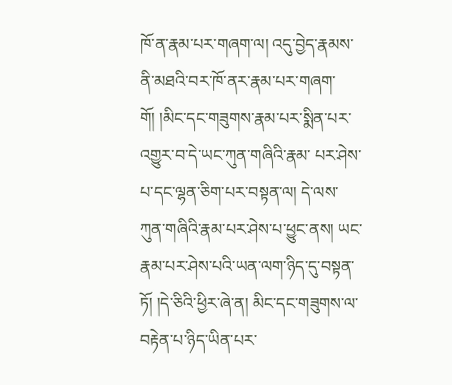ཁོ་ན་རྣམ་པར་གཞག་ལ། འདུ་བྱེད་རྣམས་ནི་མཐའི་བར་ཁོ་ནར་རྣམ་པར་གཞག་གོ། །མིང་དང་གཟུགས་རྣམ་པར་སྨིན་པར་འགྱུར་བ་དེ་ཡང་ཀུན་གཞིའི་རྣམ་ པར་ཤེས་པ་དང་ལྷན་ཅིག་པར་བསྟན་ལ། དེ་ལས་ཀུན་གཞིའི་རྣམ་པར་ཤེས་པ་ཕྱུང་ནས། ཡང་རྣམ་པར་ཤེས་པའི་ཡན་ལག་ཉིད་དུ་བསྟན་ཏོ། །དེ་ཅིའི་ཕྱིར་ཞེ་ན། མིང་དང་གཟུགས་ལ་བརྟེན་པ་ཉིད་ཡིན་པར་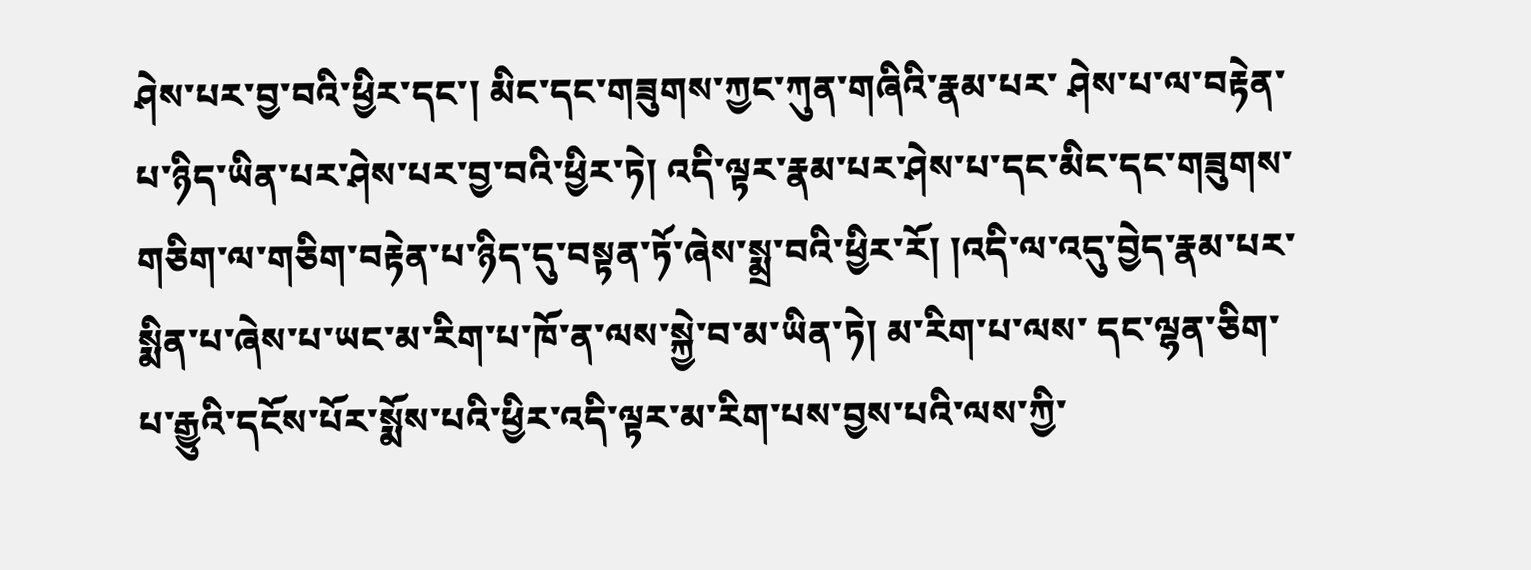ཤེས་པར་བྱ་བའི་ཕྱིར་དང་། མིང་དང་གཟུགས་ཀྱང་ཀུན་གཞིའི་རྣམ་པར་ ཤེས་པ་ལ་བརྟེན་པ་ཉིད་ཡིན་པར་ཤེས་པར་བྱ་བའི་ཕྱིར་ཏེ། འདི་ལྟར་རྣམ་པར་ཤེས་པ་དང་མིང་དང་གཟུགས་གཅིག་ལ་གཅིག་བརྟེན་པ་ཉིད་དུ་བསྟན་ཏོ་ཞེས་སྨྲ་བའི་ཕྱིར་རོ། །འདི་ལ་འདུ་བྱེད་རྣམ་པར་སྨིན་པ་ཞེས་པ་ཡང་མ་རིག་པ་ཁོ་ན་ལས་སྐྱེ་བ་མ་ཡིན་ཏེ། མ་རིག་པ་ལས་ དང་ལྷན་ཅིག་པ་རྒྱུའི་དངོས་པོར་སྨོས་པའི་ཕྱིར་འདི་ལྟར་མ་རིག་པས་བྱས་པའི་ལས་ཀྱི་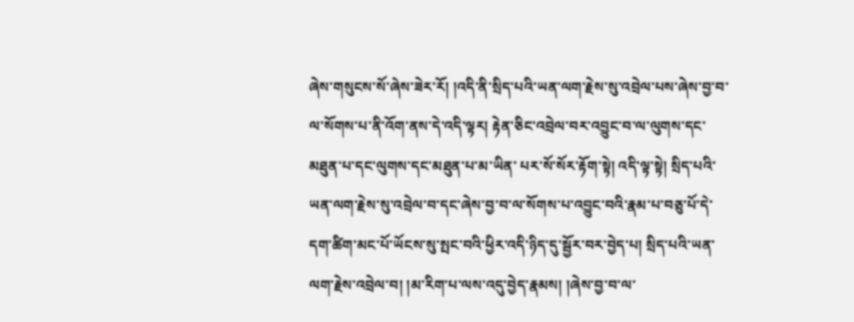ཞེས་གསུངས་སོ་ཞེས་ཟེར་རོ། །འདི་ནི་སྲིད་པའི་ཡན་ལག་རྗེས་སུ་འབྲེལ་པས་ཞེས་བྱ་བ་ལ་སོགས་པ་ནི་འོག་ནས་དེ་འདི་ལྟར། རྟེན་ཅིང་འབྲེལ་བར་འབྱུང་བ་ལ་ལུགས་དང་མཐུན་པ་དང་ལུགས་དང་མཐུན་པ་མ་ཡིན་ པར་སོ་སོར་རྟོག་སྟེ། འདི་ལྟ་སྟེ། སྲིད་པའི་ཡན་ལག་རྗེས་སུ་འབྲེལ་བ་དང་ཞེས་བྱ་བ་ལ་སོགས་པ་འབྱུང་བའི་རྣམ་པ་བཅུ་པོ་དེ་དག་ཚིག་མང་པོ་ཡོངས་སུ་སྤང་བའི་ཕྱིར་འདི་ཉིད་དུ་སྦྱོར་བར་བྱེད་པ། སྲིད་པའི་ཡན་ལག་རྗེས་འབྲེལ་བ། །མ་རིག་པ་ལས་འདུ་བྱེད་རྣམས། །ཞེས་བྱ་བ་ལ་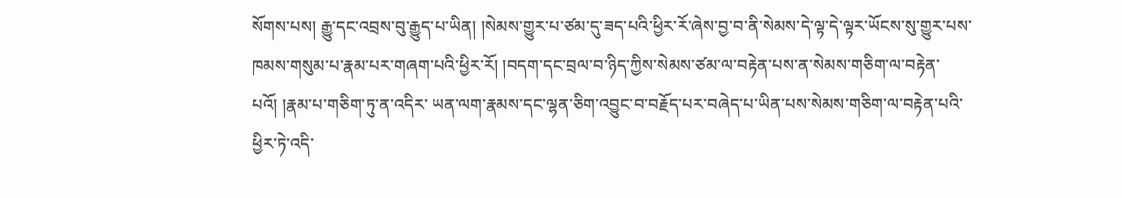སོགས་པས། རྒྱུ་དང་འབྲས་བུ་རྒྱུད་པ་ཡིན། །སེམས་གྱུར་པ་ཙམ་དུ་ཟད་པའི་ཕྱིར་རོ་ཞེས་བྱ་བ་ནི་སེམས་དེ་ལྟ་དེ་ལྟར་ཡོངས་སུ་གྱུར་པས་ཁམས་གསུམ་པ་རྣམ་པར་གཞག་པའི་ཕྱིར་རོ། །བདག་དང་བྲལ་བ་ཉིད་ཀྱིས་སེམས་ཙམ་ལ་བརྟེན་པས་ན་སེམས་གཅིག་ལ་བརྟེན་པའོ། །རྣམ་པ་གཅིག་ཏུ་ན་འདིར་ ཡན་ལག་རྣམས་དང་ལྷན་ཅིག་འབྱུང་བ་བརྗོད་པར་བཞེད་པ་ཡིན་པས་སེམས་གཅིག་ལ་བརྟེན་པའི་ཕྱིར་ཏེ་འདི་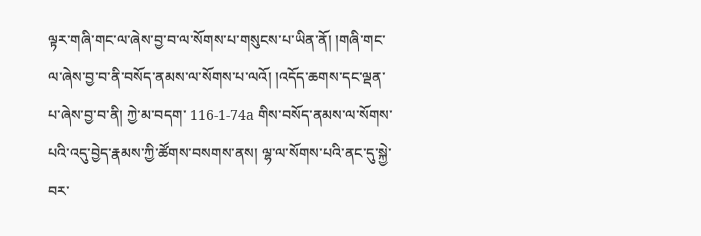ལྟར་གཞི་གང་ལ་ཞེས་བྱ་བ་ལ་སོགས་པ་གསུངས་པ་ཡིན་ནོ། །གཞི་གང་ལ་ཞེས་བྱ་བ་ནི་བསོད་ནམས་ལ་སོགས་པ་ལའོ། །འདོད་ཆགས་དང་ལྡན་པ་ཞེས་བྱ་བ་ནི། ཀྱེ་མ་བདག་ 116-1-74a གིས་བསོད་ནམས་ལ་སོགས་པའི་འདུ་བྱེད་རྣམས་ཀྱི་ཚོགས་བསགས་ནས། ལྷ་ལ་སོགས་པའི་ནང་དུ་སྐྱེ་བར་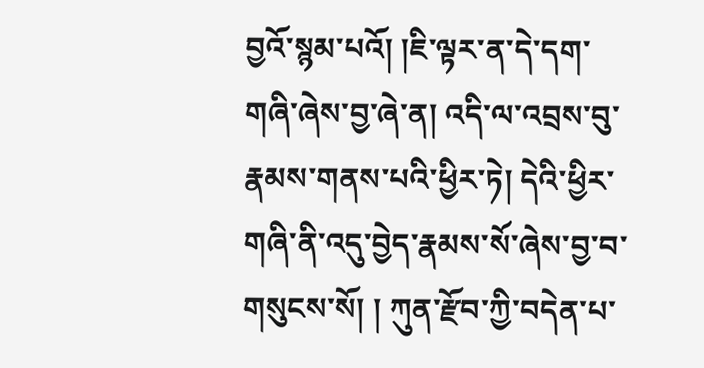བྱའོ་སྙམ་པའོ། །ཇི་ལྟར་ན་དེ་དག་གཞི་ཞེས་བྱ་ཞེ་ན། འདི་ལ་འབྲས་བུ་རྣམས་གནས་པའི་ཕྱིར་ཏེ། དེའི་ཕྱིར་གཞི་ནི་འདུ་བྱེད་རྣམས་སོ་ཞེས་བྱ་བ་གསུངས་སོ། ། ཀུན་རྫོབ་ཀྱི་བདེན་པ་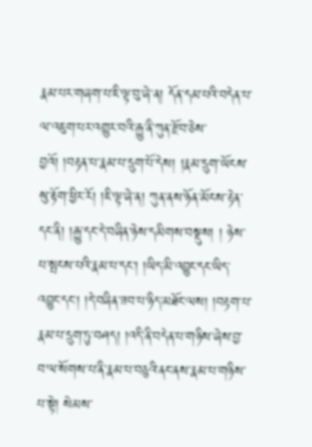རྣམ་པར་གཞག་པ་ཇི་ལྟ་བུ་ཞེ་ན། དོན་དམ་པའི་བདེན་པ་ལ་འཇུག་པར་འགྱུར་བའི་རྒྱུ་ནི་ཀུན་རྫོབ་ཅེས་བྱའོ། །བརྟན་པ་རྣམ་པ་དྲུག་པོ་དེས། །རྣམ་དྲུག་ཡོངས་སུ་རྟོག་ཕྱིར་རོ། །ཇི་ལྟ་ཞེ་ན། ཀུན་ནས་ཉོན་མོངས་རྟེན་དང་ནི། །རྒྱུ་དང་དེ་བཞིན་ཉེས་དམིགས་བསྡུས། ། ཉེས་པ་སྤངས་པའི་རྣམ་པ་དང་། །ཡིད་མི་འབྱུང་དང་ཡིད་འབྱུང་དང་། །དེ་བཞིན་ཟབ་པ་ཉིད་མཐོང་ལས། །བརྟག་པ་རྣམ་པ་དྲུག་ཏུ་བཤད། །འདི་ནི་བདེན་པ་གཉིས་ཞེས་བྱ་བ་ལ་སོགས་པ་ནི་རྣམ་པ་བཅུའི་ནང་ནས་རྣམ་པ་གཉིས་པ་སྟེ། སེམས་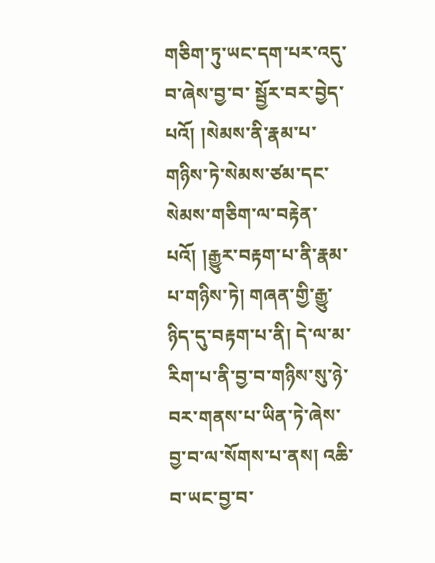གཅིག་ཏུ་ཡང་དག་པར་འདུ་བ་ཞེས་བྱ་བ་ སྦྱོར་བར་བྱེད་པའོ། །སེམས་ནི་རྣམ་པ་གཉིས་ཏེ་སེམས་ཙམ་དང་སེམས་གཅིག་ལ་བརྟེན་པའོ། །རྒྱུར་བརྟག་པ་ནི་རྣམ་པ་གཉིས་ཏེ། གཞན་གྱི་རྒྱུ་ཉིད་དུ་བརྟག་པ་ནི། དེ་ལ་མ་རིག་པ་ནི་བྱ་བ་གཉིས་སུ་ཉེ་བར་གནས་པ་ཡིན་ཏེ་ཞེས་བྱ་བ་ལ་སོགས་པ་ནས། འཆི་བ་ཡང་བྱ་བ་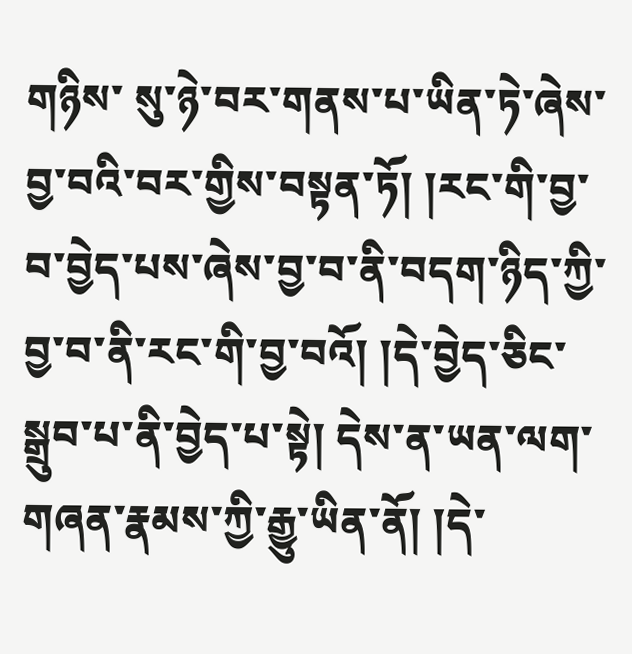གཉིས་ སུ་ཉེ་བར་གནས་པ་ཡིན་ཏེ་ཞེས་བྱ་བའི་བར་གྱིས་བསྟན་ཏོ། །རང་གི་བྱ་བ་བྱེད་པས་ཞེས་བྱ་བ་ནི་བདག་ཉིད་ཀྱི་བྱ་བ་ནི་རང་གི་བྱ་བའོ། །དེ་བྱེད་ཅིང་སྒྲུབ་པ་ནི་བྱེད་པ་སྟེ། དེས་ན་ཡན་ལག་གཞན་རྣམས་ཀྱི་རྒྱུ་ཡིན་ནོ། །དེ་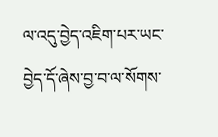ལ་འདུ་བྱེད་འཇིག་པར་ཡང་བྱེད་དོ་ཞེས་བྱ་བ་ལ་སོགས་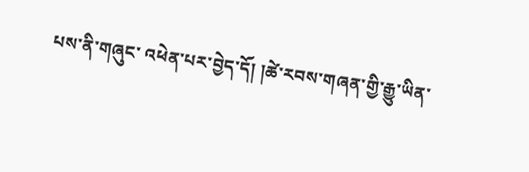པས་ནི་གཞུང་ འཕེན་པར་བྱེད་དོ། །ཚེ་རབས་གཞན་གྱི་རྒྱུ་ཡིན་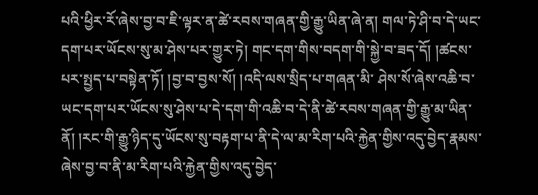པའི་ཕྱིར་རོ་ཞེས་བྱ་བ་ཇི་ལྟར་ན་ཚེ་རབས་གཞན་གྱི་རྒྱུ་ཡིན་ཞེ་ན། གལ་ཏེ་ཤི་བ་དེ་ཡང་དག་པར་ཡོངས་སུ་མ་ཤེས་པར་གྱུར་ཏེ། གང་དག་གིས་བདག་གི་སྐྱེ་བ་ཟད་དོ། །ཚངས་པར་སྤྱད་པ་བསྟེན་ཏོ། །བྱ་བ་བྱས་སོ། །འདི་ལས་སྲིད་པ་གཞན་མི་ ཤེས་སོ་ཞེས་འཆི་བ་ཡང་དག་པར་ཡོངས་སུ་ཤེས་པ་དེ་དག་གི་འཆི་བ་དེ་ནི་ཚེ་རབས་གཞན་གྱི་རྒྱུ་མ་ཡིན་ནོ། །རང་གི་རྒྱུ་ཉིད་དུ་ཡོངས་སུ་བརྟག་པ་ནི་དེ་ལ་མ་རིག་པའི་རྐྱེན་གྱིས་འདུ་བྱེད་རྣམས་ཞེས་བྱ་བ་ནི་མ་རིག་པའི་རྐྱེན་གྱིས་འདུ་བྱེད་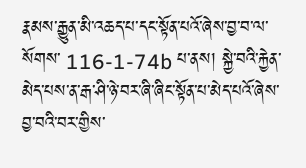རྣམས་རྒྱུན་མི་འཆད་པ་དང་སྟོན་པའོ་ཞེས་བྱ་བ་ལ་སོགས་ 116-1-74b པ་ནས། སྐྱེ་བའི་རྐྱེན་མེད་པས་ན་རྒ་ཤི་ཉེ་བར་ཞི་ཞིང་སྟོན་པ་མེད་པའོ་ཞེས་བྱ་བའི་བར་གྱིས་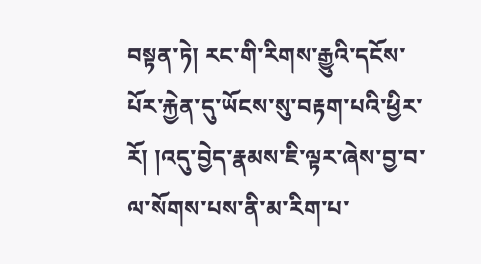བསྟན་ཏེ། རང་གི་རིགས་རྒྱུའི་དངོས་པོར་རྐྱེན་དུ་ཡོངས་སུ་བརྟག་པའི་ཕྱིར་རོ། །འདུ་བྱེད་རྣམས་ཇི་ལྟར་ཞེས་བྱ་བ་ལ་སོགས་པས་ནི་མ་རིག་པ་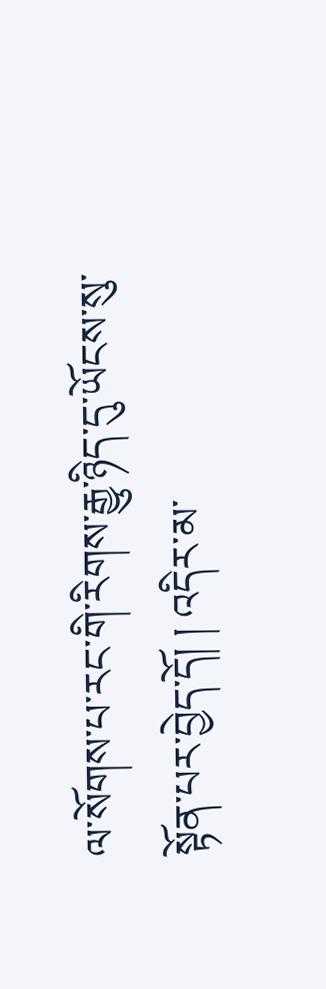ལ་སོགས་པ་རང་གི་རིགས་རྒྱུ་ཉིད་དུ་ཡོངས་སུ་སྟོན་པར་བྱེད་དོ། ། འདིར་མ་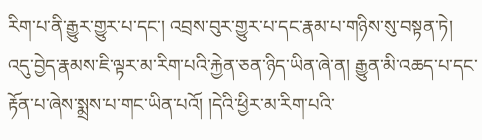རིག་པ་ནི་རྒྱུར་གྱུར་པ་དང་། འབྲས་བུར་གྱུར་པ་དང་རྣམ་པ་གཉིས་སུ་བསྟན་ཏེ། འདུ་བྱེད་རྣམས་ཇི་ལྟར་མ་རིག་པའི་རྐྱེན་ཅན་ཉིད་ཡིན་ཞེ་ན། རྒྱུན་མི་འཆད་པ་དང་རྟོན་པ་ཞེས་སྨྲས་པ་གང་ཡིན་པའོ། །དེའི་ཕྱིར་མ་རིག་པའི་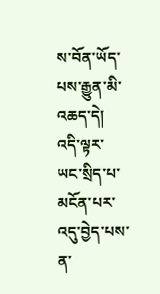ས་བོན་ཡོད་པས་རྒྱུན་མི་འཆད་དེ། འདི་ལྟར་ཡང་སྲིད་པ་ མངོན་པར་འདུ་བྱེད་པས་ན་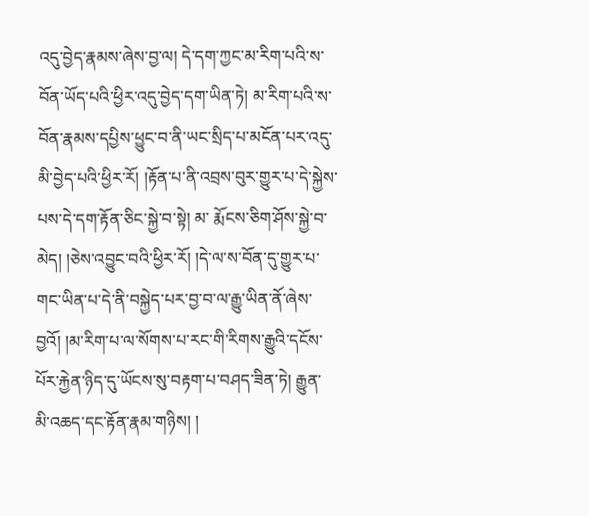འདུ་བྱེད་རྣམས་ཞེས་བྱ་ལ། དེ་དག་ཀྱང་མ་རིག་པའི་ས་བོན་ཡོད་པའི་ཕྱིར་འདུ་བྱེད་དག་ཡིན་ཏེ། མ་རིག་པའི་ས་བོན་རྣམས་དཔྱིས་ཕྱུང་བ་ནི་ཡང་སྲིད་པ་མངོན་པར་འདུ་མི་བྱེད་པའི་ཕྱིར་རོ། །རྟོན་པ་ནི་འབྲས་བུར་གྱུར་པ་དེ་སྐྱེས་པས་དེ་དག་རྟོན་ཅིང་སྐྱེ་བ་སྟེ། མ་ རྨོངས་ཅིག་ཤོས་སྐྱེ་བ་མེད། །ཅེས་འབྱུང་བའི་ཕྱིར་རོ། །དེ་ལ་ས་བོན་དུ་གྱུར་པ་གང་ཡིན་པ་དེ་ནི་བསྐྱེད་པར་བྱ་བ་ལ་རྒྱུ་ཡིན་ནོ་ཞེས་བྱའོ། །མ་རིག་པ་ལ་སོགས་པ་རང་གི་རིགས་རྒྱུའི་དངོས་པོར་རྐྱེན་ཉིད་དུ་ཡོངས་སུ་བརྟག་པ་བཤད་ཟིན་ཏེ། རྒྱུན་མི་འཆད་དང་རྟོན་རྣམ་གཉིས། །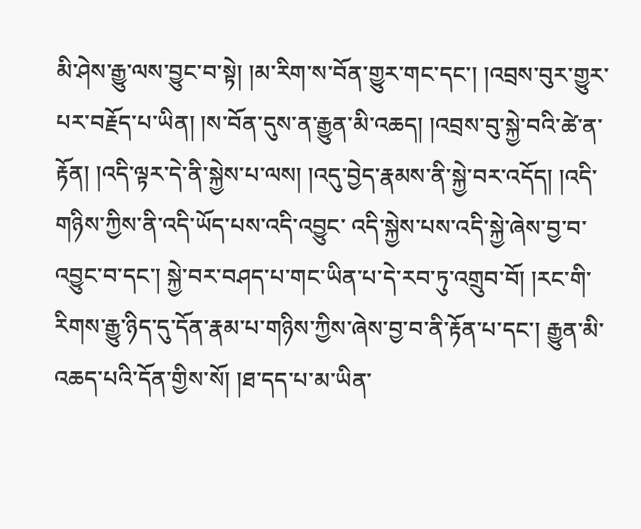མི་ཤེས་རྒྱུ་ལས་བྱུང་བ་སྟེ། །མ་རིག་ས་བོན་གྱུར་གང་དང་། །འབྲས་བུར་གྱུར་པར་བརྗོད་པ་ཡིན། །ས་བོན་དུས་ན་རྒྱུན་མི་འཆད། །འབྲས་བུ་སྐྱེ་བའི་ཚེ་ན་རྟོན། །འདི་ལྟར་དེ་ནི་སྐྱེས་པ་ལས། །འདུ་བྱེད་རྣམས་ནི་སྐྱེ་བར་འདོད། །འདི་གཉིས་ཀྱིས་ནི་འདི་ཡོད་པས་འདི་འབྱུང་ འདི་སྐྱེས་པས་འདི་སྐྱེ་ཞེས་བྱ་བ་འབྱུང་བ་དང་། སྐྱེ་བར་བཤད་པ་གང་ཡིན་པ་དེ་རབ་ཏུ་འགྲུབ་བོ། །རང་གི་རིགས་རྒྱུ་ཉིད་དུ་དོན་རྣམ་པ་གཉིས་ཀྱིས་ཞེས་བྱ་བ་ནི་རྟོན་པ་དང་། རྒྱུན་མི་འཆད་པའི་དོན་གྱིས་སོ། །ཐ་དད་པ་མ་ཡིན་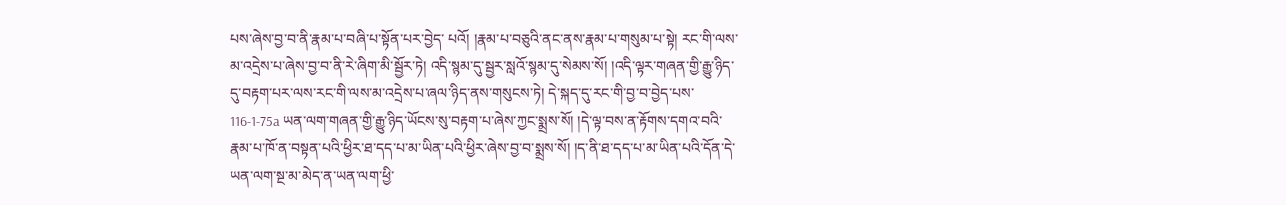པས་ཞེས་བྱ་བ་ནི་རྣམ་པ་བཞི་པ་སྟོན་པར་བྱེད་ པའོ། །རྣམ་པ་བཅུའི་ནང་ནས་རྣམ་པ་གསུམ་པ་སྟེ། རང་གི་ལས་མ་འདྲེས་པ་ཞེས་བྱ་བ་ནི་རེ་ཞིག་མི་སྦྱོར་ཏེ། འདི་སྙམ་དུ་སྦྱར་སླའོ་སྙམ་དུ་སེམས་སོ། །འདི་ལྟར་གཞན་གྱི་རྒྱུ་ཉིད་དུ་བརྟག་པར་ལས་རང་གི་ལས་མ་འདྲེས་པ་ཞལ་ཉིད་ནས་གསུངས་ཏེ། དེ་སྐད་དུ་རང་གི་བྱ་བ་བྱེད་པས་ 116-1-75a ཡན་ལག་གཞན་གྱི་རྒྱུ་ཉིད་ཡོངས་སུ་བརྟག་པ་ཞེས་ཀྱང་སྨྲས་སོ། །དེ་ལྟ་བས་ན་རྟོགས་དགའ་བའི་རྣམ་པ་ཁོ་ན་བསྟན་པའི་ཕྱིར་ཐ་དད་པ་མ་ཡིན་པའི་ཕྱིར་ཞེས་བྱ་བ་སྨྲས་སོ། །ད་ནི་ཐ་དད་པ་མ་ཡིན་པའི་དོན་དེ་ཡན་ལག་སྔ་མ་མེད་ན་ཡན་ལག་ཕྱི་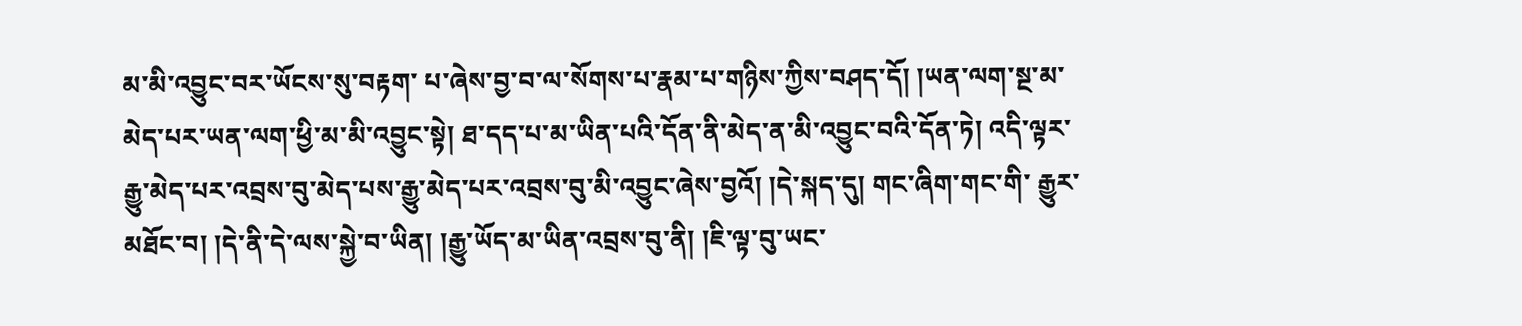མ་མི་འབྱུང་བར་ཡོངས་སུ་བརྟག་ པ་ཞེས་བྱ་བ་ལ་སོགས་པ་རྣམ་པ་གཉིས་ཀྱིས་བཤད་དོ། །ཡན་ལག་སྔ་མ་མེད་པར་ཡན་ལག་ཕྱི་མ་མི་འབྱུང་སྟེ། ཐ་དད་པ་མ་ཡིན་པའི་དོན་ནི་མེད་ན་མི་འབྱུང་བའི་དོན་ཏེ། འདི་ལྟར་རྒྱུ་མེད་པར་འབྲས་བུ་མེད་པས་རྒྱུ་མེད་པར་འབྲས་བུ་མི་འབྱུང་ཞེས་བྱའོ། །དེ་སྐད་དུ། གང་ཞིག་གང་གི་ རྒྱུར་མཐོང་བ། །དེ་ནི་དེ་ལས་སྐྱེ་བ་ཡིན། །རྒྱུ་ཡོད་མ་ཡིན་འབྲས་བུ་ནི། །ཇི་ལྟ་བུ་ཡང་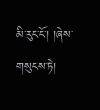མི་རུང་ངོ་། །ཞེས་གསུངས་ཏེ།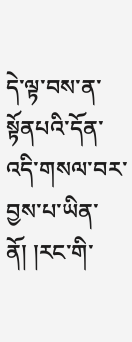དེ་ལྟ་བས་ན་སྟོནཔའི་དོན་འདི་གསལ་བར་བྱས་པ་ཡིན་ནོ། །རང་གི་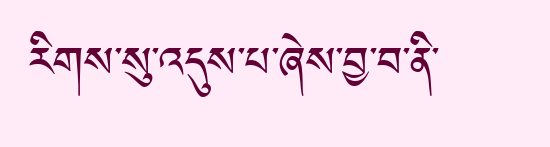རིགས་སུ་འདུས་པ་ཞེས་བྱ་བ་ནི་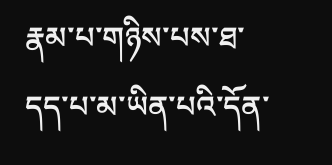རྣམ་པ་གཉིས་པས་ཐ་དད་པ་མ་ཡིན་པའི་དོན་